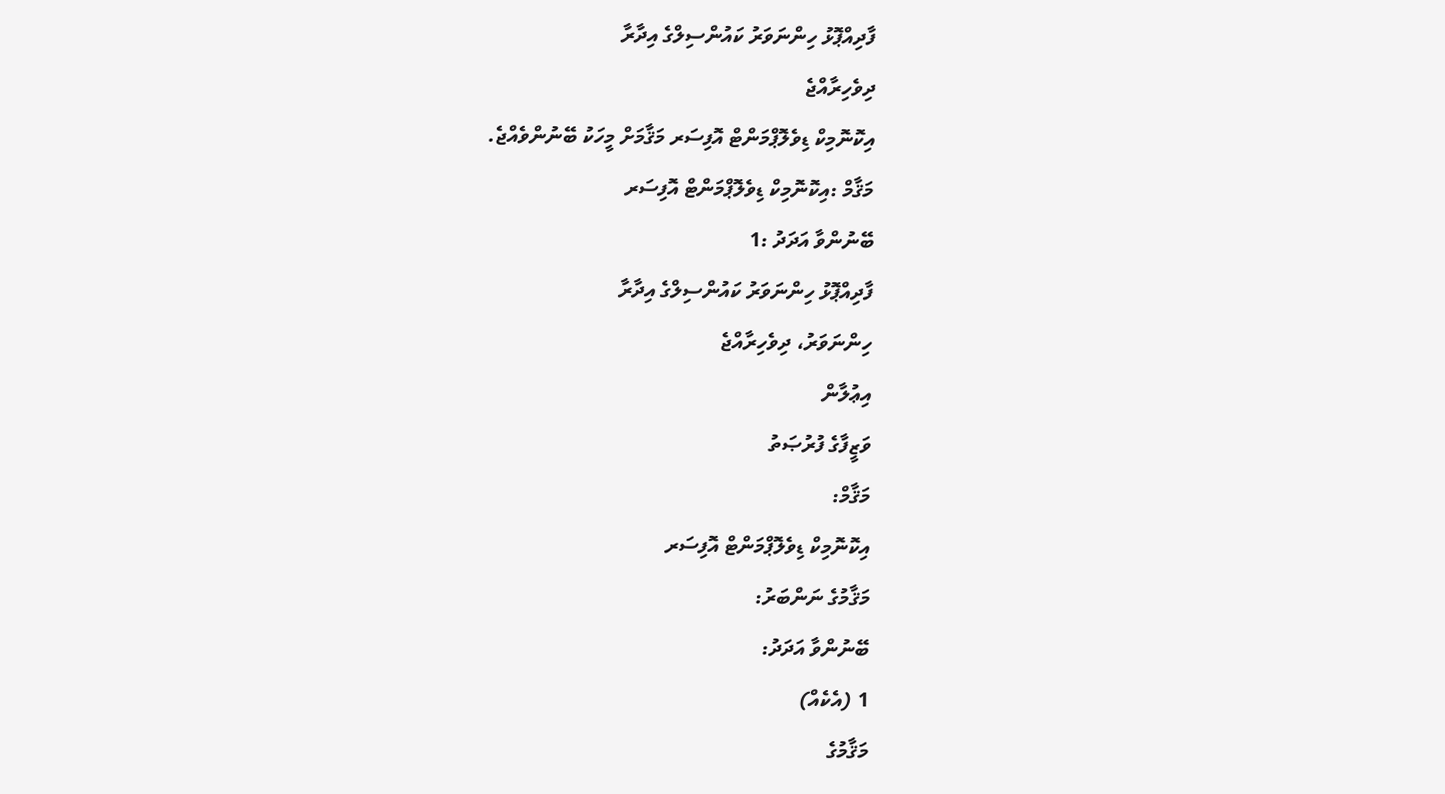ފާދިއްޕޮޅު ހިންނަވަރު ކައުންސިލްގެ އިދާރާ
ދިވެހިރާއްޖެ
އިކޮނޮމިކް ޑިވެލޮޕްމަންޓް އޮފިސަރ މަޤާމަށް މީހަކު ބޭނުންވެއްޖެ.
މަޤާމް :އިކޮނޮމިކް ޑިވެލޮޕްމަންޓް އޮފިސަރ
ބޭނުންވާ އަދަދު :1
ފާދިއްޕޮޅު ހިންނަވަރު ކައުންސިލްގެ އިދާރާ
ހިންނަވަރު، ދިވެހިރާއްޖެ
އިޢުލާން
ވަޒީފާގެ ފުރުޞަތު
މަޤާމް:
އިކޮނޮމިކް ޑިވެލޮޕްމަންޓް އޮފިސަރ
މަޤާމުގެ ނަންބަރު:
ބޭނުންވާ އަދަދު:
1 (އެކެއް)
މަޤާމުގެ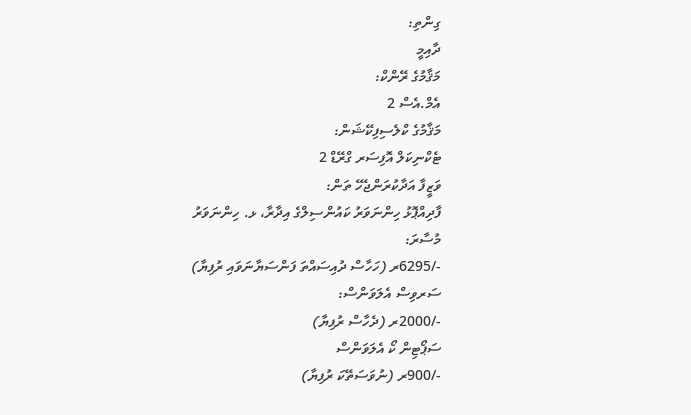ގިންތި:
ދާއިމީ
މަޤާމުގެ ރޭންކް:
އެމް.އެސް 2
މަޤާމުގެ ކްލެސިފިކޭޝަން:
ޓެކްނިކަލް އޮފިސަރ ގްރޭޑް 2
ވަޒީފާ އަދާކުރަންޖެހޭ ތަން:
ފާދިއްޕޮޅު ހިންނަވަރު ކައުންސިލްގެ އިދާރާ، ޅ. ހިންނަވަރު
މުސާރަ:
-/6295ރ (ހަހާސް ދުއިސައްތަ ފަންސަޔާނަވައި ރުފިޔާ)
ސަރވިސް އެލަވަންސް:
-/2000ރ (ދެހާސް ރުފިޔާ)
ސަޕޯޓިން ކޯ އެލަވަންސް
-/900ރ (ނުވަސަތޭކަ ރުފިޔާ)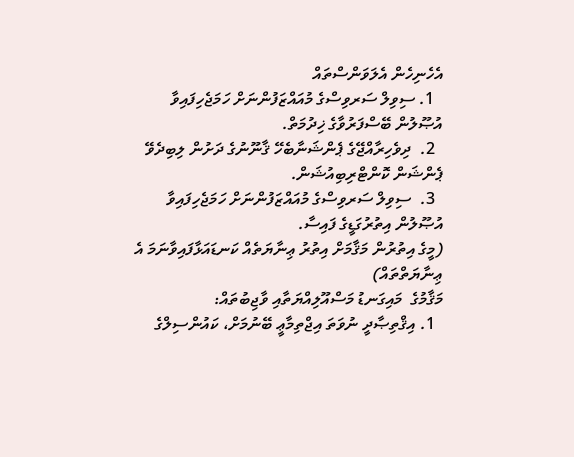އެހެނިހެން އެލަވަންސްތައް
  1. ސިވިލް ސަރވިސްގެ މުއައްޒަފުންނަށް ހަމަޖެހިފައިވާ އުޞޫލުން ބޭސްފަރުވާގެ ޚިދުމަތް.
  2.  ދިވެހިރާއްޖޭގެ ޕެންޝަނާބެހޭ ޤާނޫނުގެ ދަށުން ލިބިދެވޭ ޕެންޝަން ކޮންޓްރިބިއުޝަން.
  3.  ސިވިލް ސަރވިސްގެ މުއައްޒަފުންނަށް ހަމަޖެހިފައިވާ އުޞޫލުން އިތުރުގަޑީގެ ފައިސާ.
(މީގެ އިތުރުން މަޤާމަށް އިތުރު ޢިނާޔަތެއް ކަނޑައަޅާފައިވާނަމަ އެ ޢިނާޔަތްތައް)
މަޤާމުގެ  މައިގަނޑު މަސްއޫލިއްޔަތާއި ވާޖިބުތައް:
  1. އިޤްތިޞާދީ ނުވަތަ އިޖްތިމާޢީ ބޭނުމަށް، ކައުންސިލްގެ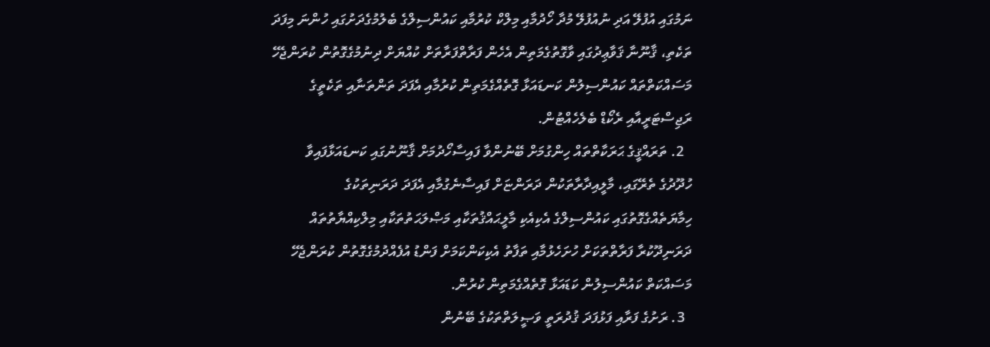ނަމުގައި އުފުލޭ އަދި ނުއުފުލޭ މުދާ ހޯދުމާއި މިލްކް ކުރުމާއި ކައުންސިލްގެ ބެލުމުގެދަށުގައި ހުންނަ މިފަދަ ތަކެތި، ޤާނޫނާ ޤަވާޢިދުގައި ވާގޮތުގެމަތިން އެހެން ފަރާތްފަރާތަށް ކުއްޔަށް ދިނުމުގެގޮތުން ކުރަންޖެހޭ މަސައްކަތްތައް ކައުންސިލުން ކަނޑައަޅާ ގޮތެއްގެމަތިން ކުރުމާއި އެފަދަ ތަންތަނާއި ތަކެތީގެ ރަޖިސްޓަރީއާއި ރެކޯޑް ބެލެހެއްޓުން.
  2. ތަރައްޤީގެ ޙަރަކާތްތައް ހިންގުމަށް ބޭނުންވާ ފައިސާހޯދުމަށް ޤާނޫނުގައި ކަނޑައަޅާފައިވާ ހުދޫދުގެ ތެރޭގައި، މާލީއިދާރާތަކުން ދަރަންޏަށް ފައިސާނެގުމާއި އެފަދަ ދަރަނިތަކުގެ ހިމާޔަތެއްގެގޮތުގައި ކައުންސިލްގެ އެކިއެކި މާލީޙައްޤުތަކާއި މަޞްލަޙަތުތަކާއި މިލްކިއްޔާތުތައް ދަރަނިދޫކުރާ ފަރާތްތަކަށް ހުށަހެޅުމާއި ތަފާތު އެކިކަންކަމަށް ފަންޑު އުފެއްދުމުގެގޮތުން ކުރަންޖެހޭ މަސައްކަތް ކައުންސިލުން ކަޑައަޅާ ގޮތެއްގެމަތިން ކުރުން.
  3. ރަށުގެ ފަރާއި ފަޅުފަދަ ޤުދުރަތީ ވަޞީލަތްތަކުގެ ބޭނުން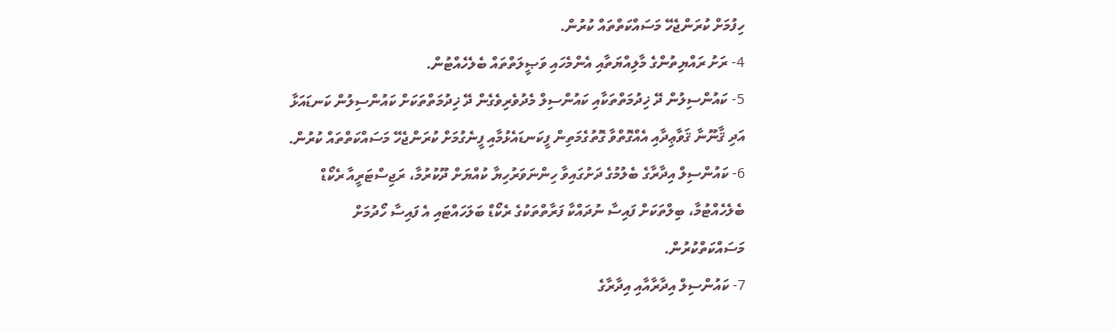ހިފުމަށް ކުރަންޖެހޭ މަސައްކަތްތައް ކުރުން.
4- ރަށު ރައްޔިތުންގެ މާލިއްޔަތާއި އެންމެހައި ވަޞީލަތްތައް ބެލެހެއްޓުން.
5- ކައުންސިލުން ދޭ ޚިދުމަތްތަކާއި ކައުންސިލް މެދުވެރިވެގެން ދޭ ޚިދުމަތްތަކަށް ކައުންސިލުން ކަނޑައަޅާ އަދި ޤާނޫނާ ޤަވާޢިދާއި އެއްގޮތްވާ ގޮތުގެމަތިން ފީކަނޑައެޅުމާއި ފީނެގުމަށް ކުރަންޖެހޭ މަސައްކަތްތައް ކުރުން.
6- ކައުންސިލް އިދާރާގެ ބެލުމުގެ ދަށުގައިވާ ހިންނަވަރުހިޔާ ކުއްޔަށް ދޫކުރުމާ، ރަޖިސްޓަރީއާ ރެކޯޑް ބެލެހެއްޓުމާ، ބިލްތަކަށް ފައިސާ ނުދައްކާ ފަރާތްތަކުގެ ރެކޯޑް ބަލަހައްޓައި އެ ފައިސާ ހޯދުމަށް މަސައްކަތްކުރުން.
7- ކައުންސިލް އިދާރާއާއި އިދާރާގެ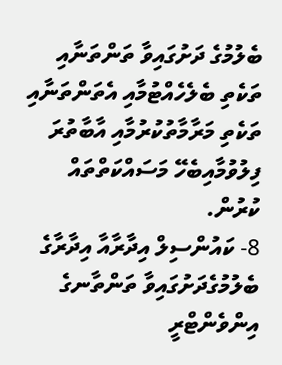ބެލުމުގެ ދަށުގައިވާ ތަންތަނާއި ތަކެތި ބެލެހެއްޓުމާއި އެތަންތަނާއި ތަކެތި މަރާމާތުކުރުމާއި އާބާތުރަ ފިލުވުމާއިބެހޭ މަސައްކަތްތައް ކުރުން.
8- ކައުންސިލް އިދާރާއާ އިދާރާގެ ބެލުމުގެދަށުގައިވާ ތަންތާނގެ އިންވެންޓްރީ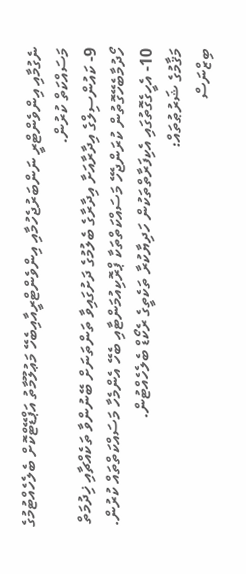ނެގުމާއި އިންވެންޓްރީ ނަންބަރުޖެހުމާއި އިންވެންޓްރީއާއިބެހޭ މަޢުލޫމާތު އަޕްޑޭޓްކޮށް ބެލެހެއްޓުމުގެ މަސައްކަތް ކުރުން.
9- ކައުންސިލްގެ އިދާރާއަށާ އިދާރާގެ ބެލުމުގެ ދަށުގައިވާ ތަންތަނަށް ބޭނުންވާ ތަކެއްޗާއި ޚިދުމަތް ހޯދުމާބެހޭގޮތުން ކުރަންޖެހޭ މަސައްކަތްތަކާ ޕްރޮކިއުމަންޓާއި ބެހޭ އެންމެހާ މަސައްކަތްތައް ކުރުން.
10- އެހީގެގޮތުގައި އެކިފަރާތްތަކުން ހަދިޔާކުރާ ތަކެތީގެ ރެކޯޑް ބެލެހެއްޓުން.
މަޤާމުގެ ޝަރުޠުތައް:
ބިޒްނަސް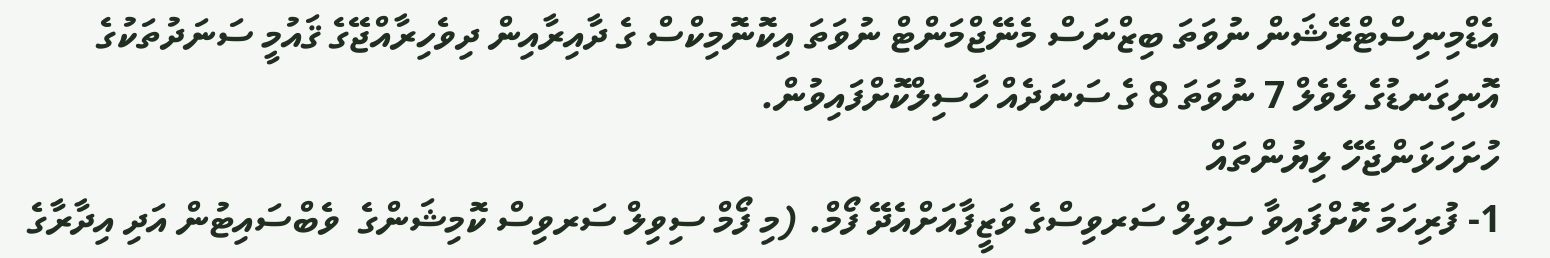އެޑްމިނިސްޓްރޭޝަން ނުވަތަ ބިޒްނަސް މެނޭޖްމަންޓް ނުވަތަ އިކޮނޮމިކްސް ގެ ދާއިރާއިން ދިވެހިރާއްޖޭގެ ޤައުމީ ސަނަދުތަކުގެ އޮނިގަނޑުގެ ލެވެލް 7 ނުވަތަ 8 ގެ ސަނަދެއް ހާސިލްކޮށްފައިވުން.
ހުށަހަޅަންޖެހޭ ލިޔުންތައް
1- ފުރިހަމަ ކޮށްފައިވާ ސިވިލް ސަރވިސްގެ ވަޒީފާއަށްއެދޭ ފޯމް. (މި ފޯމް ސިވިލް ސަރވިސް ކޮމިޝަންގެ  ވެބްސައިޓުން އަދި އިދާރާގެ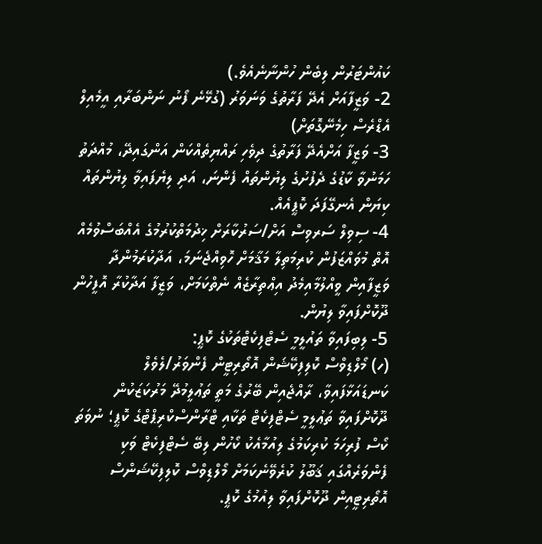ކައުންޓަރުން ލިބެން ހުންނާނެއެވެ.)
2- ވަޒީފާއަށް އެދޭ ފަރާތުގެ ވަނަވަރު (ގުޅޭނެ ފޯނު ނަންބަރާއި އީމެއިލް އެޑްރެސް ހިމެނޭގޮތަށް)
3- ވަޒީފާ އަށްއެދޭ ފަރާތުގެ ދިވެހި ރައްޔިތެއްކަން އަންގައިދޭ، މުއްދަތު ހަމަނުވާ ކާޑުގެ ދެފުށުގެ ލިޔުންތައް ފެންނަ، އަދި ލިޔެފައިވާ ލިޔުންތައް ކިޔަން އެނގޭފަދަ ކޮޕީއެއް.
4- ސިވިލް ސަރވިސް އަށް/ސަރުކާރަށް ޚިދުމަތްކުރުމުގެ އެއްބަސްވުމެއް އޮތް މުވައްޒަފުން ކުރިމަތިލާ މަޤާމަށް ހޮވިއްޖެނަމަ، އަދާކުރަމުންދާ ވަޒީފާއިން ވީއްލުމާއިމެދު އިޢްތިރާޒެއް ނެތްކަމަށް، ވަޒީފާ އަދާކުރާ އޮފީހުން ދޫކޮށްފައިވާ ލިޔުން.
5- ލިބިފައިވާ ތައުލީމީ ސެޓްފިކެޓްތަކުގެ ކޮޕީ:
(ހ) މޯލްޑިވްސް ކޮލިފިކޭޝަން އޮތޯރިޓީން ފެންވަރު/ލެވެލް ކަނޑައަޅާފައިވާ، ރާއްޖެއިން ބޭރުގެ މަތީ ތަޢުލީމުދޭ މަރުކަޒަކުން ދޫކޮށްފައިވާ ތަޢުލީމީ ސެޓްފިކެޓް ތަކާއި ޓްރާންސްކްރިޕްޓްގެ ކޮޕީ؛ ނުވަތަ ކޯސް ފުރިހަމަ ކުރިކަމުގެ ލިއުމާއެކު ކޯހުން ލިބޭ ސެޓްފިކެޓް ވަކި ފެންވަރެއްގައި ޤަބޫލު ކުރެވޭނެކަމަށް މޯލްޑިވްސް ކޮލިފިކޭޝަންސް އޮތޯރިޓީއިން ދޫކޮށްފައިވާ ލިއުމުގެ ކޮޕީ.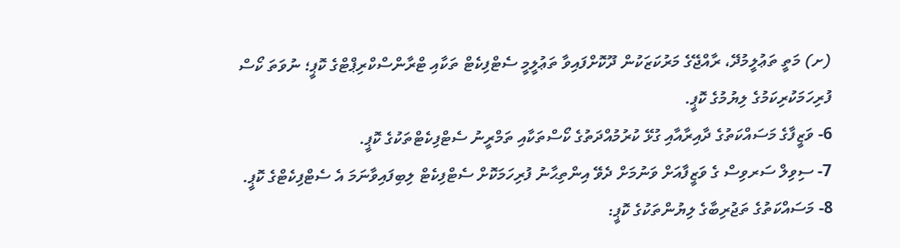(ށ) މަތީ ތަޢުލީމުދޭ، ރާއްޖޭގެ މަރުކަޒަކުން ދޫކޮށްފައިވާ ތަޢުލީމީ ސެޓްފިކެޓް ތަކާއި ޓްރާންސްކްރިޕްޓްގެ ކޮޕީ؛ ނުވަތަ ކޯސް ފުރިހަމަކުރިކަމުގެ ލިޔުމުގެ ކޮޕީ.
6- ވަޒީފާގެ މަސައްކަތުގެ ދާއިރާއާއި ގުޅޭ ކުރުމުއްދަތުގެ ކޯސްތަކާއި ތަމްރީނު ސެޓްފިކެޓްތަކުގެ ކޮޕީ.
7- ސިވިލް ސަރވިސް ގެ ވަޒީފާއަށް ވަނުމަށް ދެވޭ އިންތިޙާނު ފުރިހަމަކޮށް ސެޓްފިކެޓް ލިބިފައިވާނަމަ އެ ސެޓްފިކެޓްގެ ކޮޕީ.
8- މަސައްކަތުގެ ތަޖުރިބާގެ ލިޔުންތަކުގެ ކޮޕީ: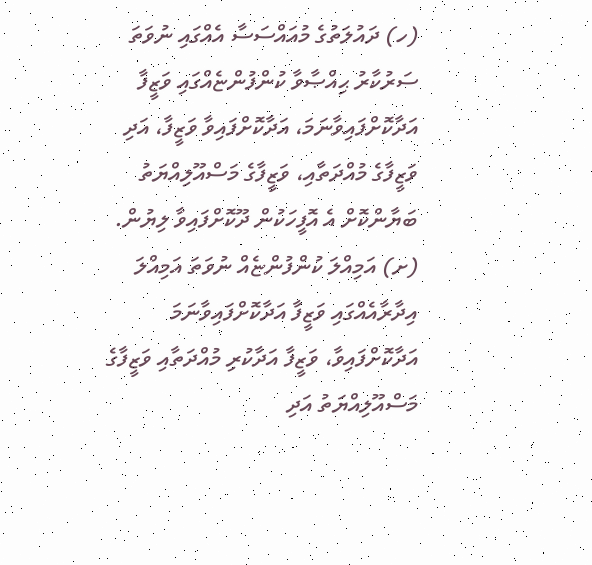(ހ) ދައުލަތުގެ މުއައްސަސާ އެއްގައި ނުވަތަ ސަރުކާރު ޙިއްޞާވާ ކުންފުންޏެއްގައި ވަޒީފާ އަދާކޮށްފައިވާނަމަ، އަދާކޮށްފައިވާ ވަޒީފާ، އަދި ވަޒީފާގެ މުއްދަތާއި، ވަޒީފާގެ މަސްއޫލިއްޔަތު ބަޔާންކޮށް އެ އޮފީހަކުން ދޫކޮށްފައިވާ ލިޔުން.
(ށ) އަމިއްލަ ކުންފުންޏެއް ނުވަތަ އަމިއްލަ އިދާރާއެއްގައި ވަޒީފާ އަދާކޮށްފައިވާނަމަ އަދާކޮށްފައިވާ، ވަޒީފާ އަދާކުރި މުއްދަތާއި ވަޒީފާގެ މަސްއޫލިއްޔަތު އަދި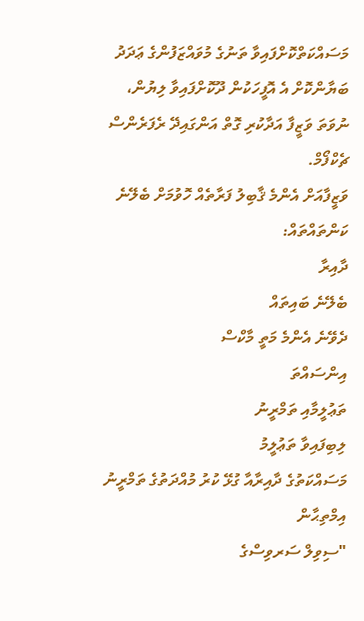މަސައްކަތްކޮށްފައިވާ ތަނުގެ މުވައްޒަފުންގެ ޢަދަދު ބަޔާންކޮށް އެ އޮފީހަކުން ދޫކޮށްފައިވާ ލިޔުން، ނުވަތަ ވަޒީފާ އަދާކުރި ގޮތް އަންގައިދޭ ރެފަރެންސް ޗެކްފޯމް.
ވަޒީފާއަށް އެންމެ ޤާބިލު ފަރާތެއް ހޮވުމަށް ބެލޭނެ ކަންތައްތައް:
ދާއިރާ
ބެލޭނެ ބައިތައް
ދެވޭނެ އެންމެ މަތީ މާކްސް
އިންސައްތަ
ތަޢުލީމާއި ތަމްރީނު
ލިބިފައިވާ ތަޢުލީމު
މަސައްކަތުގެ ދާއިރާއާ ގުޅޭ ކުރު މުއްދަތުގެ ތަމްރީނު
އިމްތިޙާން
"ސިވިލް ސަރވިސްގެ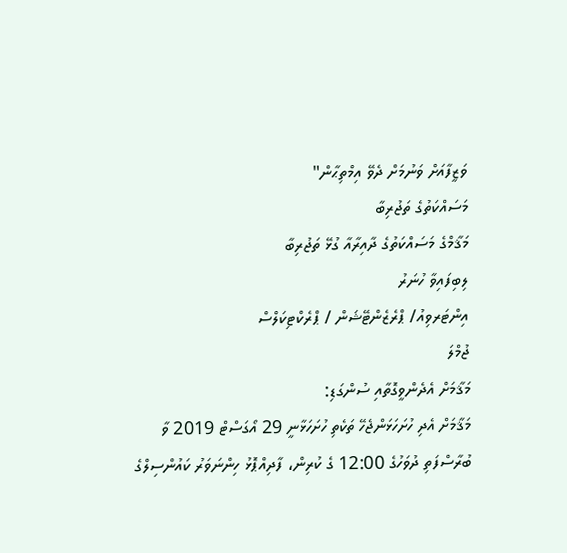ވަޒީފާއަށް ވަނުމަށް ދެވޭ އިމްތިޙާން"
މަސައްކަތުގެ ތަޖުރިބާ
މަޤާމްގެ މަސައްކަތުގެ ދާއިރާއާ ގުޅޭ ތަޖުރިބާ
ލިބިފައިވާ ހުނަރު
އިންޓަރވިއު/ ޕްރެޒެންޓޭޝަން / ޕްރެކްޓިކަލްސް
ޖުމްލަ
މަޤާމަށް އެދެންވީގޮތާއި ސުންގަޑި:
މަޤާމަށް އެދި ހުށަހަޅަންޖެހޭ ތަކެތި ހުށަހަޅާނީ 29 އޯގަސްޓް 2019 ވާ ބުރާސްފަތި ދުވަހުގެ 12:00 ގެ ކުރިން، ފާދިއްޕޮޅު ހިންނަވަރު ކައުންސިލްގެ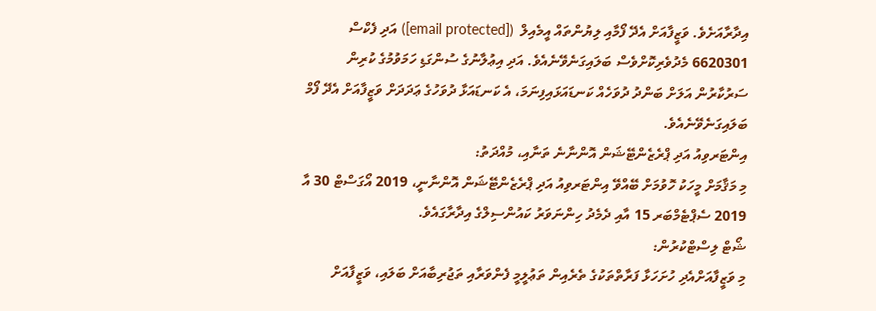އިދާރާއަށެވެ. ވަޒީފާއަށް އެދޭ ފޯމާއި ލިޔުންތައް އީމެއިލް  ([email protected]) އަދި ފެކްސް 6620301 މެދުވެރިކޮށްވެސް ބަލައިގަނެވޭނެއެވެ. އަދި އިޢުލާނުގެ ސުންގަޑި ހަމަވުމުގެ ކުރިން ސަރުކާރުން އަލަށް ބަންދު ދުވަހެއް ކަނޑައަޅައިފިނަމަ، އެ ކަނޑައަޅާ ދުވަހުގެ ޢަދަދަށް ވަޒީފާއަށް އެދޭ ފޯމް ބަލައިގަނެވޭނެއެވެ.
އިންޓަރވިއު އަދި ޕްރެޒެންޓޭޝަން އޮންނާނެ ތަނާއި، މުއްދަތު:
މި މަޤާމަށް މީހަކު ހޮވުމަށް ބޭއްވޭ އިންޓަރވިއު އަދި ޕްރެޒެންޓޭޝަން އޮންނާނީ، 2019 އޯގަސްޓް 30 އާ 2019 ސެޕްޓެމްބަރ 15 އާއި ދެމެދު ހިންނަވަރު ކައުންސިލްގެ އިދާރާގައެވެ.
ޝޯޓް ލިސްޓްކުރުން:
މި ވަޒީފާއަށްއެދި ހުށަހަޅާ ފަރާތްތަކުގެ ތެރެއިން ތަޢުލީމީ ފެންވަރާއި ތަޖުރިބާއަށް ބަލައި، ވަޒީފާއަށް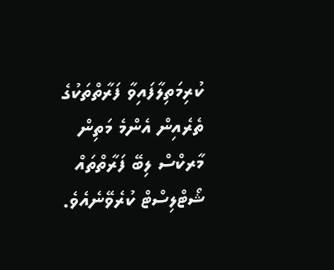ކުރިމަތިލާފައިވާ ފަރާތްތަކުގެ ތެރެއިން އެންމެ މަތިން މާރކްސް ލިބޭ ފަރާތްތައް ޝޯޓްލިސްޓް ކުރެވޭނެއެވެ.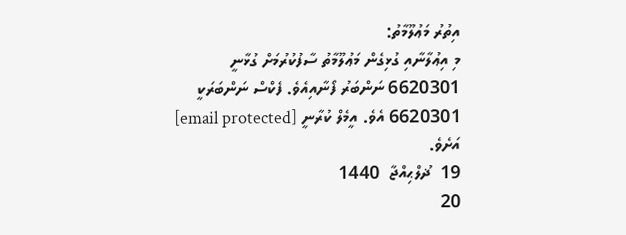އިތުރު މަޢުލޫމާތު:
މި އިޢުލާނާއި ގުޅިގެން މަޢުލޫމާތު ސާފުކުރުމަށް ގުޅާނީ 6620301 ނަންބަރު ފޯނާއިއެވެ. ފެކްސް ނަންބަރަކީ 6620301 އެވެ. އީމެލް ކުރާނީ [email protected] އަށެވެ.
19  ޛުލްޙިއްޖާ  1440
20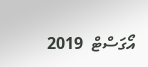އޯގަސްޓް  2019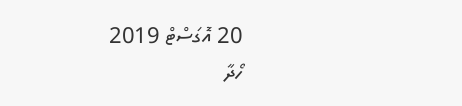20 އޮގަސްޓް 2019
ހޯދާ